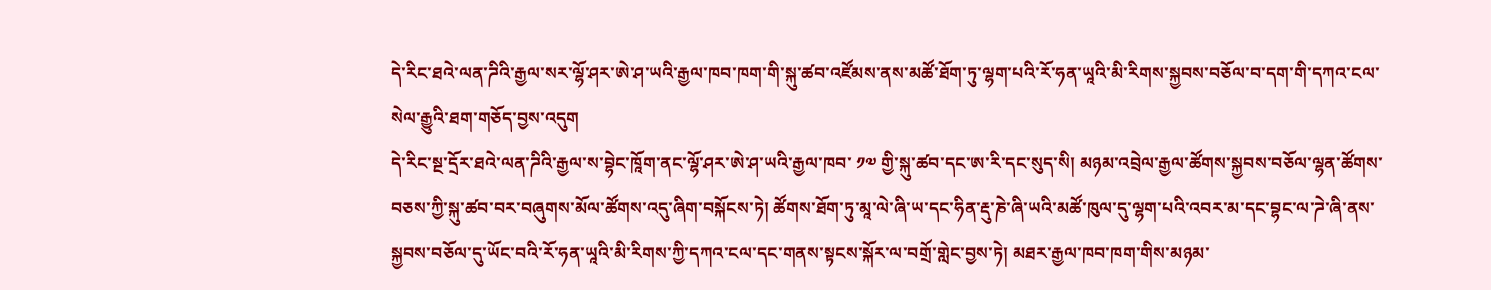དེ་རིང་ཐའེ་ལན་ཌིའི་རྒྱལ་སར་ལྷོ་ཤར་ཨེ་ཤ་ཡའི་རྒྱལ་ཁབ་ཁག་གི་སྐུ་ཚབ་འཛོམས་ནས་མཚོ་ཐོག་ཏུ་ལྷག་པའི་རོ་ཧན་ཡཱའི་མི་རིགས་སྐྱབས་བཅོལ་བ་དག་གི་དཀའ་ངལ་སེལ་རྒྱུའི་ཐག་གཅོད་བྱས་འདུག
དེ་རིང་སྔ་དྲོར་ཐའེ་ལན་ཌིའི་རྒྱལ་ས་བྷེང་ཁཱོག་ནང་ལྷོ་ཤར་ཨེ་ཤ་ཡའི་རྒྱལ་ཁབ་ ༡༧ གྱི་སྐུ་ཚབ་དང་ཨ་རི་དང་སུད་སི། མཉམ་འབྲེལ་རྒྱལ་ཚོགས་སྐྱབས་བཅོལ་ལྷན་ཚོགས་བཅས་ཀྱི་སྐུ་ཚབ་བར་བཞུགས་མོལ་ཚོགས་འདུ་ཞིག་བསྐོངས་ཏེ། ཚོགས་ཐོག་ཏུ་མཱ་ལེ་ཞི་ཡ་དང་ཧིན་རྡུ་ཎེ་ཞི་ཡའི་མཚོ་ཁུལ་དུ་ལྷག་པའི་འབར་མ་དང་བྷང་ལ་ཌེ་ཞི་ནས་སྐྱབས་བཅོལ་དུ་ཡོང་བའི་རོ་ཧན་ཡཱའི་མི་རིགས་ཀྱི་དཀའ་ངལ་དང་གནས་སྟངས་སྐོར་ལ་བགྲོ་གླེང་བྱས་ཏེ། མཐར་རྒྱལ་ཁབ་ཁག་གིས་མཉམ་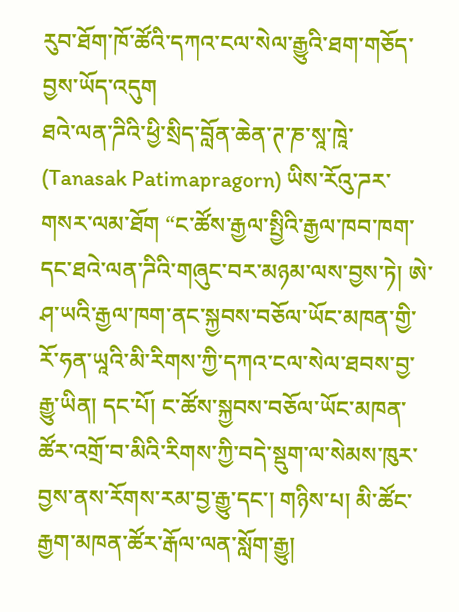རུབ་ཐོག་ཁོ་ཚོའི་དཀའ་ངལ་སེལ་རྒྱུའི་ཐག་གཅོད་བྱས་ཡོད་འདུག
ཐའེ་ལན་ཌིའི་ཕྱི་སྲིད་བློན་ཆེན་ཊ་ཎ་སཱ་ཁཱེ་ (Tanasak Patimapragorn) ཡིས་རོའུ་ཌར་གསར་ལམ་ཐོག “ང་ཚོས་རྒྱལ་སྤྱིའི་རྒྱལ་ཁབ་ཁག་དང་ཐའེ་ལན་ཌིའི་གཞུང་བར་མཉམ་ལས་བྱས་ཏེ། ཨེ་ཤ་ཡའི་རྒྱལ་ཁག་ནང་སྐྱབས་བཅོལ་ཡོང་མཁན་གྱི་རོ་ཧན་ཡཱའི་མི་རིགས་ཀྱི་དཀའ་ངལ་སེལ་ཐབས་བྱ་རྒྱུ་ཡིན། དང་པོ། ང་ཚོས་སྐྱབས་བཅོལ་ཡོང་མཁན་ཚོར་འགྲོ་བ་མིའི་རིགས་ཀྱི་བདེ་སྡུག་ལ་སེམས་ཁུར་བྱས་ནས་རོགས་རམ་བྱ་རྒྱུ་དང་། གཉིས་པ། མི་ཚོང་རྒྱག་མཁན་ཚོར་རྒོལ་ལན་སློག་རྒྱུ།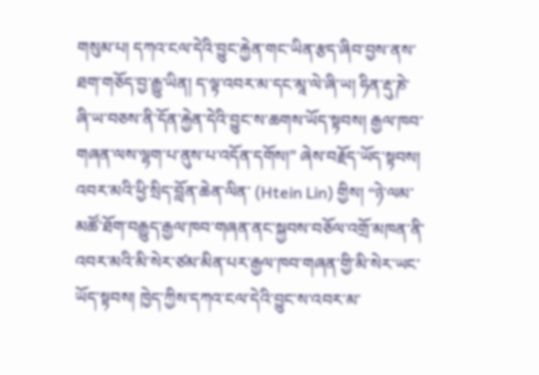གསུམ་པ། དཀའ་ངལ་དེའི་བྱུང་རྐྱེན་གང་ཡིན་རྩད་ཞིབ་བྱས་ནས་ཐག་གཅོད་བྱ་རྒྱུ་ཡིན། ད་ལྟ་འབར་མ་དང་མཱ་ལེ་ཞི་ཡ། ཧིན་རྡུ་ཎེ་ཞི་ཡ་བཅས་ནི་དོན་རྐྱེན་དེའི་བྱུང་ས་ཆགས་ཡོད་སྟབས། རྒྱལ་ཁབ་གཞན་ལས་ལྷག་པ་ནུས་པ་འདོན་དགོས།” ཞེས་བརྗོད་ཡོད་སྟབས། འབར་མའི་ཕྱི་སྲིད་བློན་ཆེན་ལིན་ (Htein Lin) གྱིས། “ཉེ་ལམ་མཚོ་ཐོག་བརྒྱུད་རྒྱལ་ཁབ་གཞན་ནང་སྐྱབས་བཅོལ་འགྲོ་མཁན་ནི་འབར་མའི་མི་སེར་ཙམ་མིན་པར་རྒྱལ་ཁབ་གཞན་གྱི་མི་སེར་ཡང་ཡོད་སྟབས། ཁྱེད་ཀྱིས་དཀའ་ངལ་དེའི་བྱུང་ས་འབར་མ་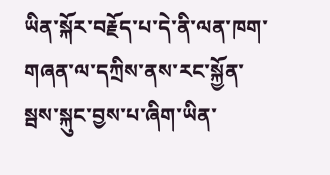ཡིན་སྐོར་བརྗོད་པ་དེ་ནི་ལན་ཁག་གཞན་ལ་དཀྲིས་ནས་རང་སྐྱོན་སྦས་སྐུང་བྱས་པ་ཞིག་ཡིན་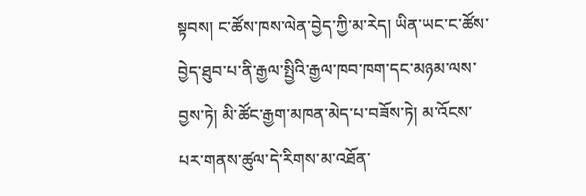སྟབས། ང་ཚོས་ཁས་ལེན་བྱེད་ཀྱི་མ་རེད། ཡིན་ཡང་ང་ཚོས་བྱེད་ཐུབ་པ་ནི་རྒྱལ་སྤྱིའི་རྒྱལ་ཁབ་ཁག་དང་མཉམ་ལས་བྱས་ཏེ། མི་ཚོང་རྒྱག་མཁན་མེད་པ་བཟོས་ཏེ། མ་འོངས་པར་གནས་ཚུལ་དེ་རིགས་མ་འཐོན་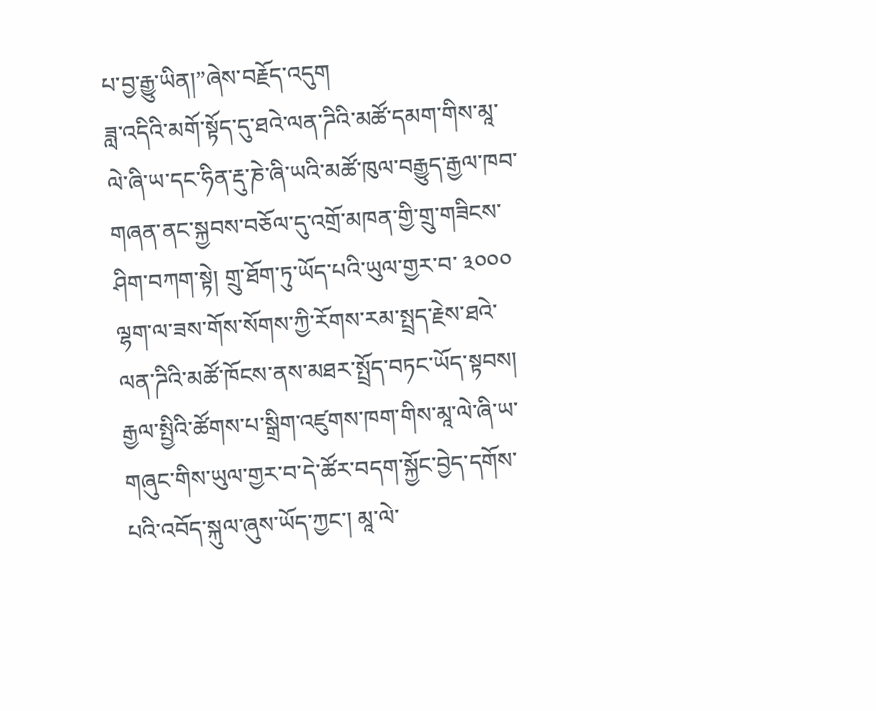པ་བྱ་རྒྱུ་ཡིན།”ཞེས་བརྗོད་འདུག
ཟླ་འདིའི་མགོ་སྟོད་དུ་ཐའེ་ལན་ཌིའི་མཚོ་དམག་གིས་མཱ་ལེ་ཞི་ཡ་དང་ཧིན་རྡུ་ཎེ་ཞི་ཡའི་མཚོ་ཁུལ་བརྒྱུད་རྒྱལ་ཁབ་གཞན་ནང་སྐྱབས་བཅོལ་དུ་འགྲོ་མཁན་གྱི་གྲུ་གཟིངས་ཤིག་བཀག་སྟེ། གྲུ་ཐོག་ཏུ་ཡོད་པའི་ཡུལ་གྱར་བ་ ༣༠༠༠ ལྷག་ལ་ཟས་གོས་སོགས་ཀྱི་རོགས་རམ་སྤྲད་རྗེས་ཐའེ་ལན་ཌིའི་མཚོ་ཁོངས་ནས་མཐར་སྤྲོད་བཏང་ཡོད་སྟབས། རྒྱལ་སྤྱིའི་ཚོགས་པ་སྒྲིག་འཛུགས་ཁག་གིས་མཱ་ལེ་ཞི་ཡ་གཞུང་གིས་ཡུལ་གྱར་བ་དེ་ཚོར་བདག་སྐྱོང་བྱེད་དགོས་པའི་འབོད་སྐུལ་ཞུས་ཡོད་ཀྱང་། མཱ་ལེ་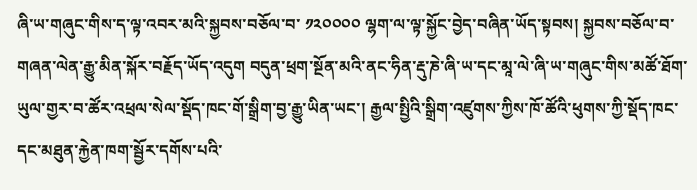ཞི་ཡ་གཞུང་གིས་ད་ལྟ་འབར་མའི་སྐྱབས་བཅོལ་བ་ ༡༢༠༠༠༠ ལྷག་ལ་ལྟ་སྐྱོང་བྱེད་བཞིན་ཡོད་སྟབས། སྐྱབས་བཅོལ་བ་གཞན་ལེན་རྒྱུ་མིན་སྐོར་བརྗོད་ཡོད་འདུག བདུན་ཕྲག་སྔོན་མའི་ནང་ཧིན་རྡུ་ཎེ་ཞི་ཡ་དང་མཱ་ལེ་ཞི་ཡ་གཞུང་གིས་མཚོ་ཐོག་ཡུལ་གྱར་བ་ཚོར་འཕྲལ་སེལ་སྡོད་ཁང་གོ་སྒྲིག་བྱ་རྒྱུ་ཡིན་ཡང་། རྒྱལ་སྤྱིའི་སྒྲིག་འཛུགས་ཀྱིས་ཁོ་ཚོའི་ཕུགས་ཀྱི་སྡོད་ཁང་དང་མཐུན་རྐྱེན་ཁག་སྦྱོར་དགོས་པའི་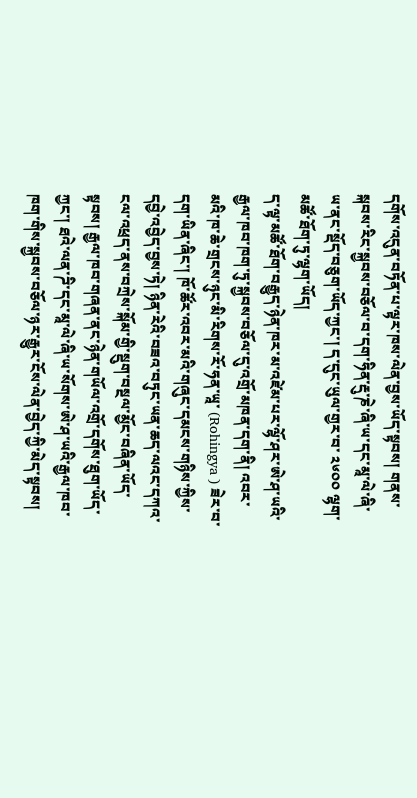དགོས་འདུན་བཏོན་པ་ལྟར་ཁས་ལེན་བྱས་ཡོད་སྟབས། གནས་སྐབས་རིང་སྐྱབས་བཅོལ་བ་དག་ཧིན་རྡུ་ཎེ་ཞི་ཡ་དང་མཱ་ལེ་ཞི་ཡ་ནང་སྡོད་བཅུག་ཡོད་ཀྱང་། ད་དུང་ཡུལ་གྱར་བ་ ༢༦༠༠ ལྷག་མཚོ་ཐོག་ཏུ་ལྷག་ཡོད།
ད་ལྟ་མཚོ་ཐོག་བརྒྱུད་ཉེན་ཁར་མ་འཛེམ་པར་ལྷོ་ཤར་ཨེ་ཤ་ཡའི་རྒྱལ་ཁབ་ཁག་ཏུ་སྐྱབས་བཅོལ་དུ་འགྲོ་མཁན་དག་ནི། འབར་མའི་ཁ་ཆེ་གྲངས་ཉུང་མི་རིགས་རོ་ཧན་ཡཱ་ (Rohingya ) ཟེར་བ་དག་ཡིན་ཞིང་། ཁོ་ཚོར་འབར་མའི་གཞུང་དམངས་གཉིས་ཀྱིས་དབྱེ་འབྱེད་བྱས་ཏེ། ཉིན་རེའི་བཟའ་བཏུང་ཡན་ཆད་ལའང་དཀའ་ངལ་འཕྲད་ནས་བཀྲེས་སྐོམ་གྱི་སྡུག་བསྔལ་མྱོང་བཞིན་ཡོད་སྟབས། རྒྱལ་ཁབ་གཞན་ནང་ཉེན་གཡོལ་འགྲོ་དགོས་ཐུག་ཡོད་ཀྱང་། ཐའེ་ལན་ཌི་དང་མཱ་ལེ་ཞི་ཡ་སོགས་ཨེ་ཤ་ཡའི་རྒྱལ་ཁབ་ཁག་གིས་སྐྱབས་བཅོལ་ཉར་རྒྱུར་ངོས་ལེན་བྱེད་ཀྱི་མེད་སྟབས།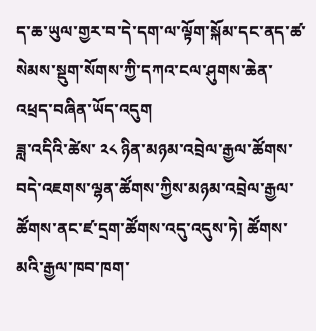ད་ཆ་ཡུལ་གྱར་བ་དེ་དག་ལ་ལྟོག་སྐོམ་དང་ནད་ཚ་སེམས་སྡུག་སོགས་ཀྱི་དཀའ་ངལ་ཤུགས་ཆེན་འཕྲད་བཞིན་ཡོད་འདུག
ཟླ་འདིའི་ཚེས་ ༢༨ ཉིན་མཉམ་འབྲེལ་རྒྱལ་ཚོགས་བདེ་འཇགས་ལྷན་ཚོགས་ཀྱིས་མཉམ་འབྲེལ་རྒྱལ་ཚོགས་ནང་ཛ་དྲག་ཚོགས་འདུ་འདུས་ཏེ། ཚོགས་མའི་རྒྱལ་ཁབ་ཁག་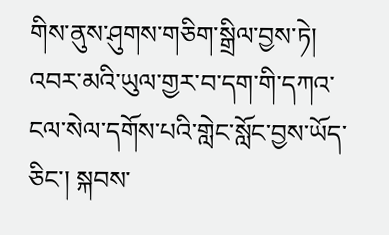གིས་ནུས་ཤུགས་གཅིག་སྒྲིལ་བྱས་ཏེ། འབར་མའི་ཡུལ་གྱར་བ་དག་གི་དཀའ་ངལ་སེལ་དགོས་པའི་གླེང་སློང་བྱས་ཡོད་ཅིང་། སྐབས་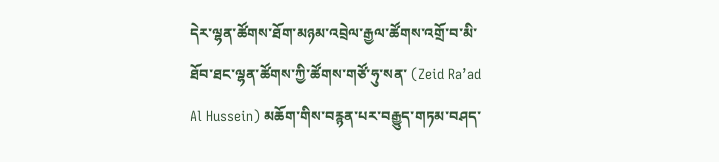དེར་ལྷན་ཚོགས་ཐོག་མཉམ་འབྲེལ་རྒྱལ་ཚོགས་འགྲོ་བ་མི་ཐོབ་ཐང་ལྷན་ཚོགས་ཀྱི་ཚོགས་གཙོ་ཧུ་སན་ (Zeid Ra’ad Al Hussein) མཆོག་གིས་བརྙན་པར་བརྒྱུད་གཏམ་བཤད་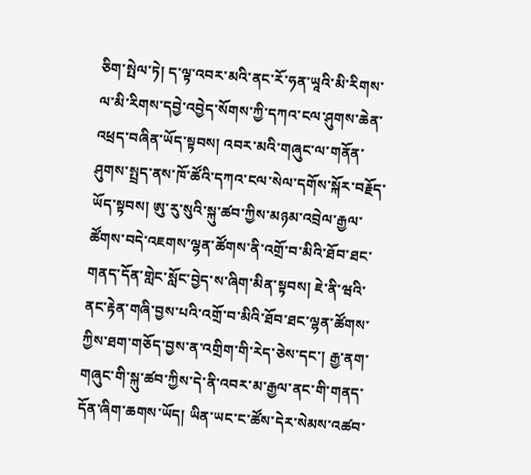ཅིག་སྤེལ་ཏེ། ད་ལྟ་འབར་མའི་ནང་རོ་ཧན་ཡཱའི་མི་རིགས་ལ་མི་རིགས་དབྱེ་འབྱེད་སོགས་ཀྱི་དཀའ་ངལ་ཤུགས་ཆེན་འཕྲད་བཞིན་ཡོད་སྟབས། འབར་མའི་གཞུང་ལ་གནོན་ཤུགས་སྤྲད་ནས་ཁོ་ཚོའི་དཀའ་ངལ་སེལ་དགོས་སྐོར་བརྗོད་ཡོད་སྟབས། ཨུ་རུ་སུའི་སྐུ་ཚབ་ཀྱིས་མཉམ་འབྲེལ་རྒྱལ་ཚོགས་བདེ་འཇགས་ལྷན་ཚོགས་ནི་འགྲོ་བ་མིའི་ཐོབ་ཐང་གནད་དོན་གླེང་སློང་བྱེད་ས་ཞིག་མིན་སྟབས། ཇེ་ནི་ཝའི་ནང་རྟེན་གཞི་བྱས་པའི་འགྲོ་བ་མིའི་ཐོབ་ཐང་ལྷན་ཚོགས་ཀྱིས་ཐག་གཅོད་བྱས་ན་འགྲིག་གི་རེད་ཅེས་དང་། རྒྱ་ནག་གཞུང་གི་སྐུ་ཚབ་ཀྱིས་དེ་ནི་འབར་མ་རྒྱལ་ནང་གི་གནད་དོན་ཞིག་ཆགས་ཡོད། ཡིན་ཡང་ང་ཚོས་དེར་སེམས་འཚབ་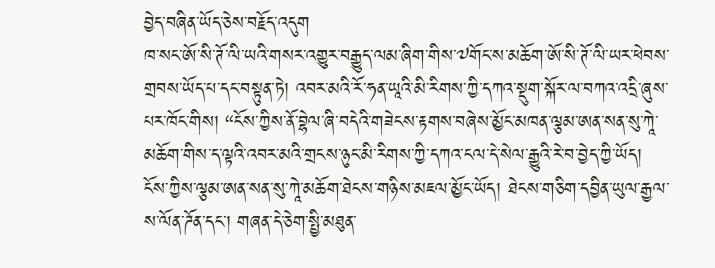བྱེད་བཞིན་ཡོད་ཅེས་བརྗོད་འདུག
ཁ་སང་ཨོ་སི་ཊོ་ལི་ཡའི་གསར་འགྱུར་བརྒྱུད་ལམ་ཞིག་གིས་༧གོང་ས་མཆོག་ཨོ་སི་ཊོ་ལི་ཡར་ཕེབས་གྲབས་ཡོད་པ་དང་བསྟུན་ཏེ། འབར་མའི་རོ་ཧན་ཡཱའི་མི་རིགས་ཀྱི་དཀའ་སྡུག་སྐོར་ལ་བཀའ་འདྲི་ཞུས་པར་ཁོང་གིས། “ངོས་ཀྱིས་ནོ་བྷེལ་ཞི་བདེའི་གཟེངས་རྟགས་བཞེས་མྱོང་མཁན་ལྕམ་ཨན་སན་སུ་ཀཱེ་མཆོག་གིས་ད་ལྟའི་འབར་མའི་གྲངས་ཉུང་མི་རིགས་ཀྱི་དཀའ་ངལ་དེ་སེལ་རྒྱུའི་རེ་བ་བྱེད་ཀྱི་ཡོད། ངོས་ཀྱིས་ལྕམ་ཨན་སན་སུ་ཀཱེ་མཆོག་ཐེངས་གཉིས་མཇལ་མྱོང་ཡོད། ཐེངས་གཅིག་དབྱིན་ཡུལ་རྒྱལ་ས་ལོན་ཌོན་དང་། གཞན་དེ་ཅེག་སྤྱི་མཐུན་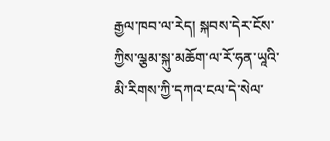རྒྱལ་ཁབ་ལ་རེད། སྐབས་དེར་ངོས་ཀྱིས་ལྕམ་སྐུ་མཆོག་ལ་རོ་ཧན་ཡཱའི་མི་རིགས་ཀྱི་དཀའ་ངལ་དེ་སེལ་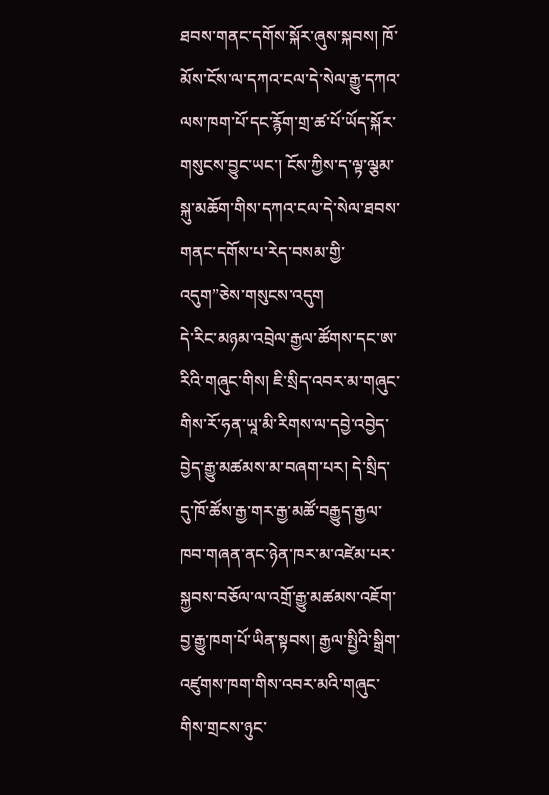ཐབས་གནང་དགོས་སྐོར་ཞུས་སྐབས། ཁོ་མོས་ངོས་ལ་དཀའ་ངལ་དེ་སེལ་རྒྱུ་དཀའ་ལས་ཁག་པོ་དང་རྙོག་གྲ་ཚ་པོ་ཡོད་སྐོར་གསུངས་བྱུང་ཡང་། ངོས་ཀྱིས་ད་ལྟ་ལྕམ་སྐུ་མཆོག་གིས་དཀའ་ངལ་དེ་སེལ་ཐབས་གནང་དགོས་པ་རེད་བསམ་གྱི་ འདུག”ཅེས་གསུངས་འདུག
དེ་རིང་མཉམ་འབྲེལ་རྒྱལ་ཚོགས་དང་ཨ་རིའི་གཞུང་གིས། ཇི་སྲིད་འབར་མ་གཞུང་གིས་རོ་ཧན་ཡཱ་མི་རིགས་ལ་དབྱེ་འབྱེད་བྱེད་རྒྱུ་མཚམས་མ་བཞག་པར། དེ་སྲིད་དུ་ཁོ་ཚོས་རྒྱ་གར་རྒྱ་མཚོ་བརྒྱུད་རྒྱལ་ཁབ་གཞན་ནང་ཉེན་ཁར་མ་འཛེམ་པར་སྐྱབས་བཅོལ་ལ་འགྲོ་རྒྱུ་མཚམས་འཇོག་བྱ་རྒྱུ་ཁག་པོ་ཡིན་སྟབས། རྒྱལ་སྤྱིའི་སྒྲིག་འཛུགས་ཁག་གིས་འབར་མའི་གཞུང་གིས་གྲངས་ཉུང་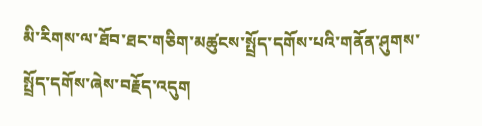མི་རིགས་ལ་ཐོབ་ཐང་གཅིག་མཚུངས་སྤྲོད་དགོས་པའི་གནོན་ཤུགས་སྤྲོད་དགོས་ཞེས་བརྗོད་འདུག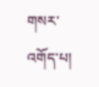གསར་འགོད་པ།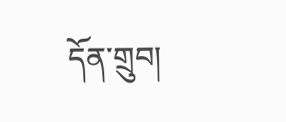དོན་གྲུབ།